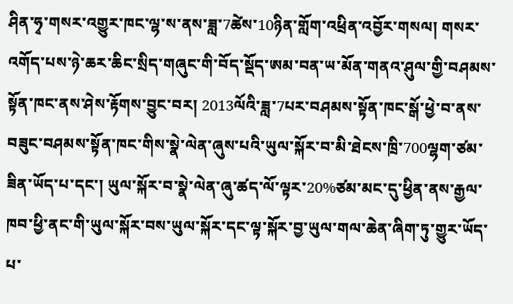ཤིན་ཧྭ་གསར་འགྱུར་ཁང་ལྷ་ས་ནས་ཟླ་7ཚེས་10ཉིན་གློག་འཕྲིན་འབྱོར་གསལ། གསར་འགོད་པས་ཉེ་ཆར་ཆིང་སྲིད་གཞུང་གི་བོད་སྡོད་ཨམ་བན་ཡ་མོན་གནའ་ཤུལ་གྱི་བཤམས་སྟོན་ཁང་ནས་ཤེས་རྟོགས་བྱུང་བར། 2013ལོའི་ཟླ་7པར་བཤམས་སྟོན་ཁང་སྒོ་ཕྱེ་བ་ནས་བཟུང་བཤམས་སྟོན་ཁང་གིས་སྣེ་ལེན་ཞུས་པའི་ཡུལ་སྐོར་བ་མི་ཐེངས་ཁྲི་700ལྷག་ཙམ་ཟིན་ཡོད་པ་དང་། ཡུལ་སྐོར་བ་སྣེ་ལེན་ཞུ་ཚད་ལོ་ལྟར་20%ཙམ་མང་དུ་ཕྱིན་ནས་རྒྱལ་ཁབ་ཕྱི་ནང་གི་ཡུལ་སྐོར་བས་ཡུལ་སྐོར་དང་ལྟ་སྐོར་བྱ་ཡུལ་གལ་ཆེན་ཞིག་ཏུ་གྱུར་ཡོད་པ་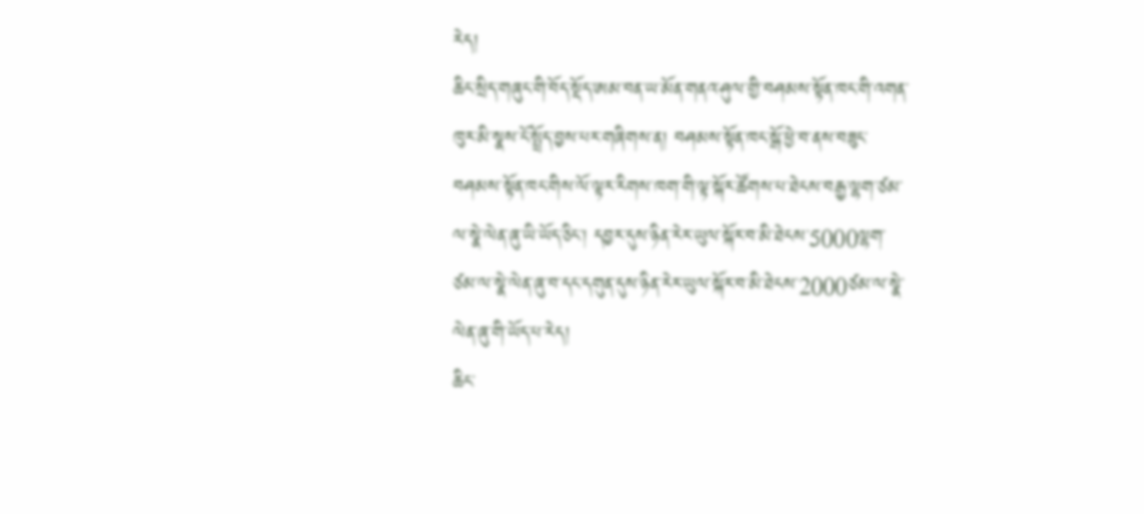རེད།
ཆིང་སྲིད་གཞུང་གི་བོད་སྡོད་ཨམ་བན་ཡ་མོན་གནའ་ཤུལ་གྱི་བཤམས་སྟོན་ཁང་གི་འགན་ཁུར་མི་སྣས་ངོ་སྤྲོད་བྱས་པར་གཞིགས་ན། བཤམས་སྟོན་ཁང་སྒོ་ཕྱེ་བ་ནས་བཟུང་བཤམས་སྟོན་ཁང་གིས་ལོ་ལྟར་རིགས་ཁག་གི་ལྟ་སྐོར་ཚོགས་པ་ཐེངས་བརྒྱ་ལྷག་ཙམ་ལ་སྣེ་ལེན་ཞུ་ཡི་ཡོད་ཅིང་། དབྱར་དུས་ཉིན་རེར་ཡུལ་སྐོར་བ་མི་ཐེངས་5000ལྷག་ཙམ་ལ་སྣེ་ལེན་ཞུ་བ་དང་དགུན་དུས་ཉིན་རེར་ཡུལ་སྐོར་བ་མི་ཐེངས་2000ཙམ་ལ་སྣེ་ལེན་ཞུ་གི་ཡོད་པ་རེད།
ཆིང་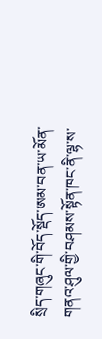སྲིད་གཞུང་གི་བོད་སྡོད་ཨམ་བན་ཡ་མོན་གནའ་ཤུལ་གྱི་བཤམས་སྟོན་ཁང་ནི་ལྷ་ས་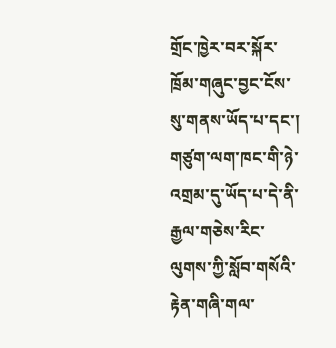གྲོང་ཁྱེར་བར་སྐོར་ཁྲོམ་གཞུང་བྱང་ངོས་སུ་གནས་ཡོད་པ་དང་། གཙུག་ལག་ཁང་གི་ཉེ་འགྲམ་དུ་ཡོད་པ་དེ་ནི་རྒྱལ་གཅེས་རིང་ལུགས་ཀྱི་སློབ་གསོའི་རྟེན་གཞི་གལ་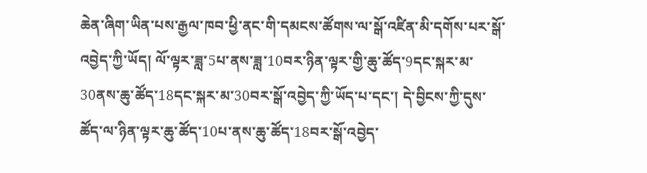ཆེན་ཞིག་ཡིན་པས་རྒྱལ་ཁབ་ཕྱི་ནང་གི་དམངས་ཚོགས་ལ་སྒོ་འཛིན་མི་དགོས་པར་སྒོ་འབྱེད་ཀྱི་ཡོད། ལོ་ལྟར་ཟླ་5པ་ནས་ཟླ་10བར་ཉིན་ལྟར་གྱི་ཆུ་ཚོད་9དང་སྐར་མ་30ནས་ཆུ་ཚོད་18དང་སྐར་མ་30བར་སྒོ་འབྱེད་ཀྱི་ཡོད་པ་དང་། དེ་བྱིངས་ཀྱི་དུས་ཚོད་ལ་ཉིན་ལྟར་ཆུ་ཚོད་10པ་ནས་ཆུ་ཚོད་18བར་སྒོ་འབྱེད་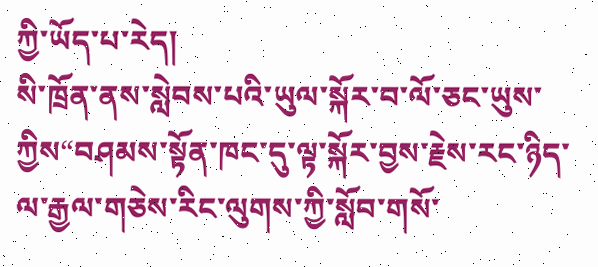ཀྱི་ཡོད་པ་རེད།
སི་ཁྲོན་ནས་སླེབས་པའི་ཡུལ་སྐོར་བ་ལོ་ཅང་ཡུས་ཀྱིས“བཤམས་སྟོན་ཁང་དུ་ལྟ་སྐོར་བྱས་རྗེས་རང་ཉིད་ལ་རྒྱལ་གཅེས་རིང་ལུགས་ཀྱི་སློབ་གསོ་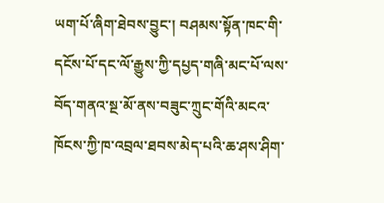ཡག་པོ་ཞིག་ཐེབས་བྱུང་། བཤམས་སྟོན་ཁང་གི་དངོས་པོ་དང་ལོ་རྒྱུས་ཀྱི་དཔྱད་གཞི་མང་པོ་ལས་བོད་གནའ་སྔ་མོ་ནས་བཟུང་ཀྲུང་གོའི་མངའ་ཁོངས་ཀྱི་ཁ་འབྲལ་ཐབས་མེད་པའི་ཆ་ཤས་ཤིག་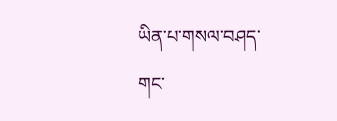ཡིན་པ་གསལ་བཤད་གང་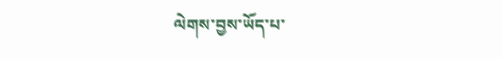ལེགས་བྱས་ཡོད་པ་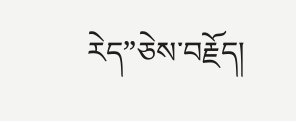རེད”ཅེས་བརྗོད།